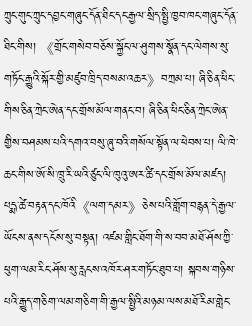ཀྲུང་གུང་ཀྲུང་དབྱང་གཞུང་དོན་ཐིང་དང་རྒྱལ་སྲིད་སྤྱི་ཁྱབ་ཁང་གཞུང་དོན་ཐིང་གིས། 《གྲོང་གསེབ་བཅོས་སྐྱོང་ལ་ཤུགས་སྣོན་དང་ལེགས་སུ་གཏོང་རྒྱུའི་སྐོར་གྱི་མཛུབ་ཁྲིད་བསམ་འཆར》བཀྲམ་པ། ཞི་ཅིན་ཕིང་གིས་ཅིན་ཀྲེང་ཨེན་དང་གྲོས་མོལ་གནང་བ། ཞི་ཅིན་ཕིང་ཅིན་ཀྲེང་ཨེན་གྱིས་བཤམས་པའི་དགའ་བསུ་ཞུ་བའི་གསོལ་སྟོན་ལ་ཕེབས་པ། ལི་ཁེ་ཆང་གིས་ཨོ་སི་ཁྲུ་རི་ཡའི་ཙུང་ལི་ཁུའུ་ཨར་ཚི་དང་གྲོས་མོལ་མཛད། པདྨ་ཚེ་བརྟན་དང་ཁོའི《ལག་དམར》ཅེས་པའི་གློག་བརྙན་དེ་རྒྱལ་ཡོངས་ནས་དངོས་སུ་བསྟན། འཛམ་གླིང་ཐོག་གི་ས་བབ་མཐོ་ཤོས་ཀྱི་ཕུག་ལམ་རིང་ཤོས་སུ་རླངས་འཁོར་ཤར་གཏོང་ཐུབ་པ། སྐབས་གཉིས་པའི་རྒྱུད་གཅིག་ལམ་གཅིག་གི་རྒྱལ་སྤྱིའི་མཉམ་ལས་མཐོ་རིམ་གླེང་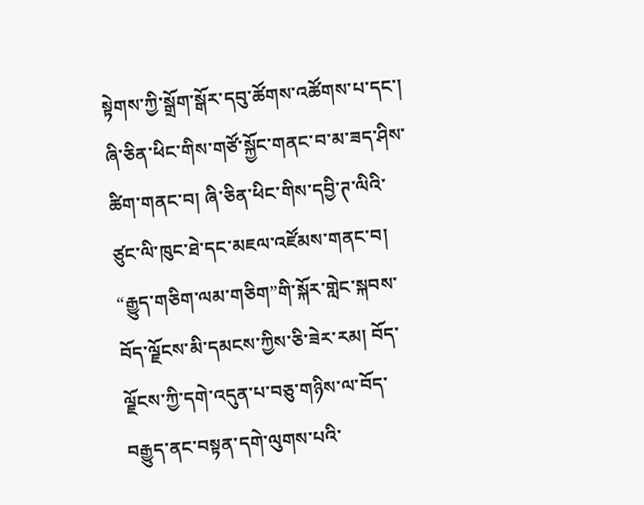སྟེགས་ཀྱི་སྒྲོག་སྒོར་དབུ་ཚོགས་འཚོགས་པ་དང་། ཞི་ཅིན་ཕིང་གིས་གཙོ་སྐྱོང་གནང་བ་མ་ཟད་ཤིས་ཚིག་གནང་བ། ཞི་ཅིན་ཕིང་གིས་དབྱི་ཊ་ལིའི་ཙུང་ལི་ཁུང་ཐེ་དང་མཇལ་འཛོམས་གནང་བ། “རྒྱུད་གཅིག་ལམ་གཅིག”གི་སྐོར་གླེང་སྐབས་བོད་ལྗོངས་མི་དམངས་ཀྱིས་ཅི་ཟེར་རམ། བོད་ལྗོངས་ཀྱི་དགེ་འདུན་པ་བཅུ་གཉིས་ལ་བོད་བརྒྱུད་ནང་བསྟན་དགེ་ལུགས་པའི་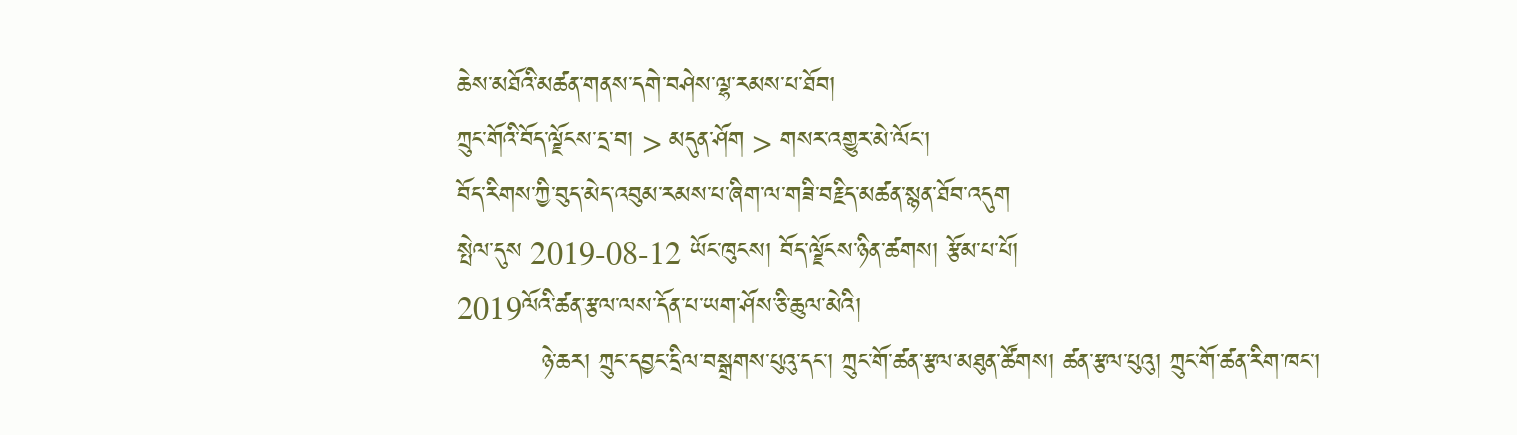ཆེས་མཐོའི་མཚན་གནས་དགེ་བཤེས་ལྷ་རམས་པ་ཐོབ།
ཀྲུང་གོའི་བོད་ལྗོངས་དྲ་བ། > མདུན་ཤོག > གསར་འགྱུར་མེ་ལོང་།
བོད་རིགས་ཀྱི་བུད་མེད་འབུམ་རམས་པ་ཞིག་ལ་གཟི་བརྗིད་མཚན་སྙན་ཐོབ་འདུག
སྤེལ་དུས 2019-08-12 ཡོང་ཁུངས། བོད་ལྗོངས་ཉིན་ཚགས། རྩོམ་པ་པོ།
2019ལོའི་ཚན་རྩལ་ལས་དོན་པ་ཡག་ཤོས་ཅི་ཆུལ་མེའི།
          ཉེ་ཆར། ཀྲུང་དབྱང་དྲིལ་བསྒྲགས་པུའུ་དང་། ཀྲུང་གོ་ཚན་རྩལ་མཐུན་ཚོགས། ཚན་རྩལ་པུའུ། ཀྲུང་གོ་ཚན་རིག་ཁང་།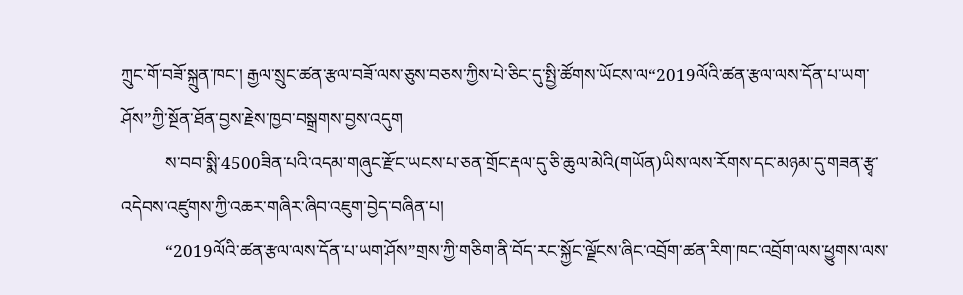ཀྲུང་གོ་བཟོ་སྐྲུན་ཁང་། རྒྱལ་སྲུང་ཚན་རྩལ་བཟོ་ལས་ཅུས་བཅས་ཀྱིས་པེ་ཅིང་དུ་སྤྱི་ཚོགས་ཡོངས་ལ“2019ལོའི་ཚན་རྩལ་ལས་དོན་པ་ཡག་ཤོས”ཀྱི་སྔོན་ཐོན་བྱས་རྗེས་ཁྱབ་བསྒྲགས་བྱས་འདུག
          ས་བབ་སྨི་4500ཟིན་པའི་འདམ་གཞུང་རྫོང་ཡངས་པ་ཅན་གྲོང་རྡལ་དུ་ཅི་ཆུལ་མེའི(གཡོན)ཡིས་ལས་རོགས་དང་མཉམ་དུ་གཟན་རྩྭ་འདེབས་འཛུགས་ཀྱི་འཆར་གཞིར་ཞིབ་འཇུག་བྱེད་བཞིན་པ།
          “2019ལོའི་ཚན་རྩལ་ལས་དོན་པ་ཡག་ཤོས”གྲས་ཀྱི་གཅིག་ནི་བོད་རང་སྐྱོང་ལྗོངས་ཞིང་འབྲོག་ཚན་རིག་ཁང་འབྲོག་ལས་ཕྱུགས་ལས་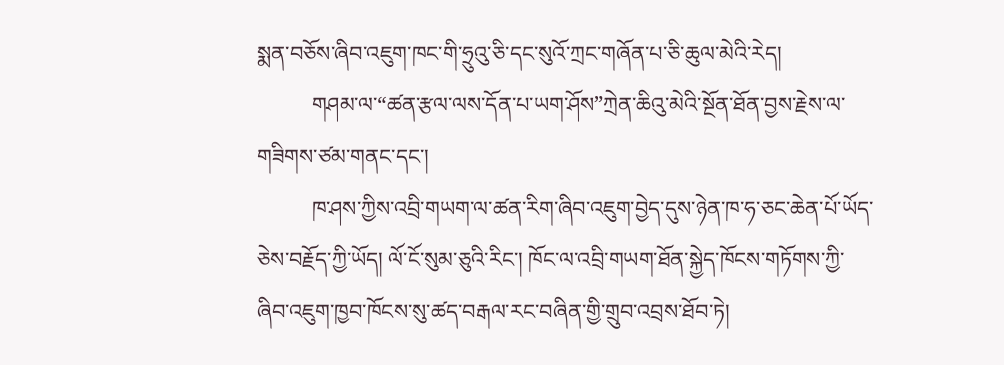སྨན་བཅོས་ཞིབ་འཇུག་ཁང་གི་ཧྲུའུ་ཅི་དང་སུའོ་ཀྲང་གཞོན་པ་ཅི་ཆུལ་མེའི་རེད།
          གཤམ་ལ་“ཚན་རྩལ་ལས་དོན་པ་ཡག་ཤོས”ཀྲེན་ཆིའུ་མེའི་སྔོན་ཐོན་བྱས་རྗེས་ལ་གཟིགས་ཙམ་གནང་དང་།
          ཁ་ཤས་ཀྱིས་འབྲི་གཡག་ལ་ཚན་རིག་ཞིབ་འཇུག་བྱེད་དུས་ཉེན་ཁ་ཧ་ཅང་ཆེན་པོ་ཡོད་ཅེས་བརྗོད་ཀྱི་ཡོད། ལོ་ངོ་སུམ་ཅུའི་རིང་། ཁོང་ལ་འབྲི་གཡག་ཐོན་སྐྱེད་ཁོངས་གཏོགས་ཀྱི་ཞིབ་འཇུག་ཁྱབ་ཁོངས་སུ་ཚད་བརྒལ་རང་བཞིན་གྱི་གྲུབ་འབྲས་ཐོབ་ཏེ།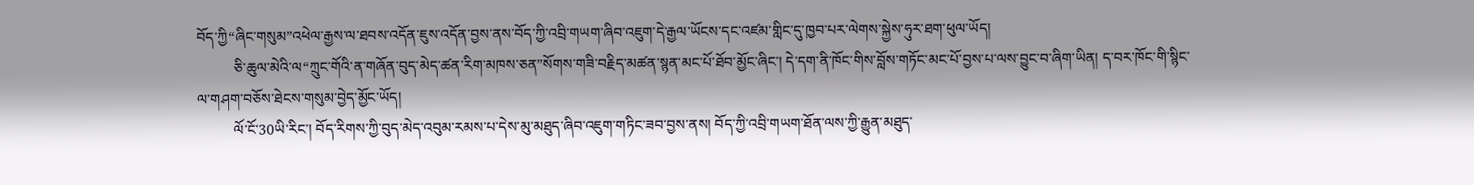བོད་ཀྱི“ཞིང་གསུམ”འཕེལ་རྒྱས་ལ་ཐབས་འདོན་ཇུས་འདོན་བྱས་ནས་བོད་ཀྱི་འབྲི་གཡག་ཞིབ་འཇུག་དེ་རྒྱལ་ཡོངས་དང་འཛམ་གླིང་དུ་ཁྱབ་པར་ལེགས་སྐྱེས་ཧུར་ཐག་ཕུལ་ཡོད།
          ཅི་ཆུལ་མེའི་ལ“ཀྲུང་གོའི་ན་གཞོན་བུད་མེད་ཚན་རིག་མཁས་ཅན”སོགས་གཟི་བརྗིད་མཚན་སྙན་མང་པོ་ཐོབ་མྱོང་ཞིང་། དེ་དག་ནི་ཁོང་གིས་བློས་གཏོང་མང་པོ་བྱས་པ་ལས་བྱུང་བ་ཞིག་ཡིན། ད་བར་ཁོང་གི་སྙིང་ལ་གཤག་བཅོས་ཐེངས་གསུམ་བྱེད་མྱོང་ཡོད།
          ལོ་ངོ་30ཡི་རིང་། བོད་རིགས་ཀྱི་བུད་མེད་འབུམ་རམས་པ་དེས་མུ་མཐུད་ཞིབ་འཇུག་གཏིང་ཟབ་བྱས་ནས། བོད་ཀྱི་འབྲི་གཡག་ཐོན་ལས་ཀྱི་རྒྱུན་མཐུད་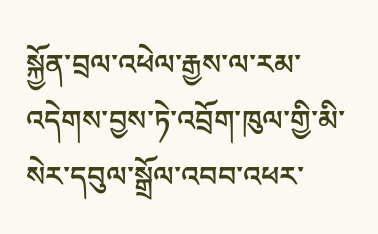སྐྱོན་བྲལ་འཕེལ་རྒྱས་ལ་རམ་འདེགས་བྱས་ཏེ་འབྲོག་ཁུལ་གྱི་མི་སེར་དབུལ་སྒྲོལ་འབབ་འཕར་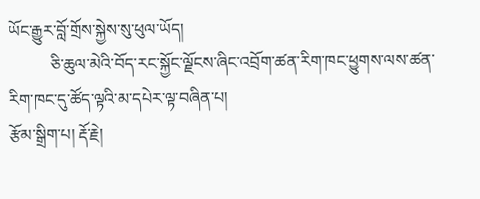ཡོང་རྒྱུར་བློ་གྲོས་སྐྱེས་སུ་ཕུལ་ཡོད།
          ཅི་ཆུལ་མེའི་བོད་རང་སྐྱོང་ལྗོངས་ཞིང་འབྲོག་ཚན་རིག་ཁང་ཕྱུགས་ལས་ཚན་རིག་ཁང་དུ་ཚོད་ལྟའི་མ་དཔེར་ལྟ་བཞིན་པ།
རྩོམ་སྒྲིག་པ། རྡོ་རྗེ།